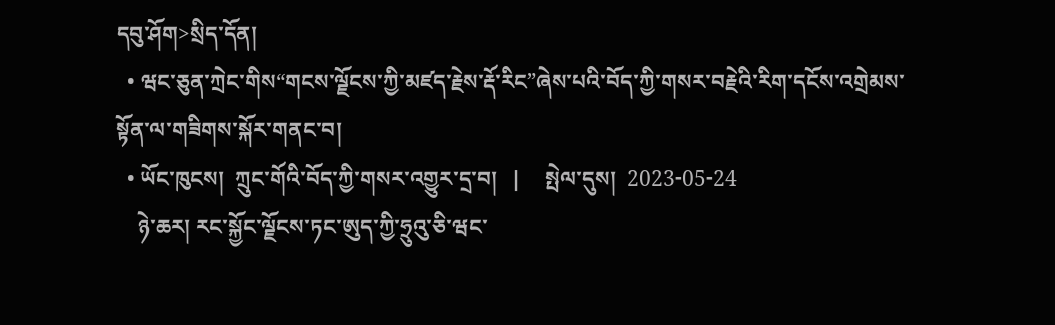དབུ་ཤོག>སྲིད་དོན།
  • ཝང་ཅུན་ཀྲེང་གིས“གངས་ལྗོངས་ཀྱི་མཛད་རྗེས་རྡོ་རིང”ཞེས་པའི་བོད་ཀྱི་གསར་བརྗེའི་རིག་དངོས་འགྲེམས་སྟོན་ལ་གཟིགས་སྐོར་གནང་བ།
  • ཡོང་ཁུངས།  ཀྲུང་གོའི་བོད་ཀྱི་གསར་འགྱུར་དྲ་བ།   |     སྤེལ་དུས།  2023-05-24
    ཉེ་ཆར། རང་སྐྱོང་ལྗོངས་ཏང་ཨུད་ཀྱི་ཧྲུའུ་ཅི་ཝང་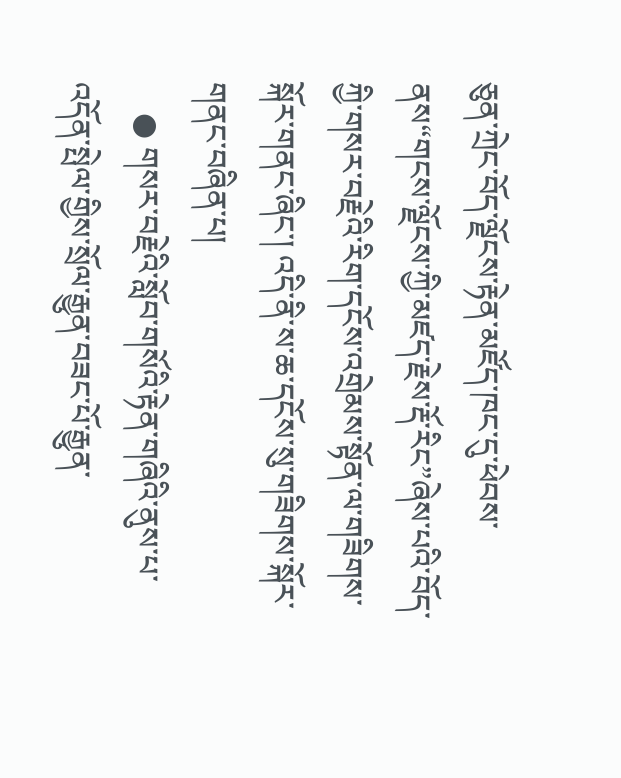ཅུན་ཀྲེང་བོད་ལྗོངས་རྟེན་མཛོད་ཁང་དུ་ཕེབས་ནས“གངས་ལྗོངས་ཀྱི་མཛད་རྗེས་རྡོ་རིང”ཞེས་པའི་བོད་ཀྱི་གསར་བརྗེའི་རིག་དངོས་འགྲེམས་སྟོན་ལ་གཟིགས་སྐོར་གནང་ཞིང་། འདི་ནི་ས་ཆ་དངོས་སུ་གཟིགས་སྐོར་གནང་བཞིན་པ།
    ● གསར་བརྗེའི་སློབ་གསོའི་རྟེན་གཞིའི་ནུས་པ་འདོན་སྤེལ་གྱིས་སྲོལ་རྒྱུན་བཟང་པོ་རྒྱུན་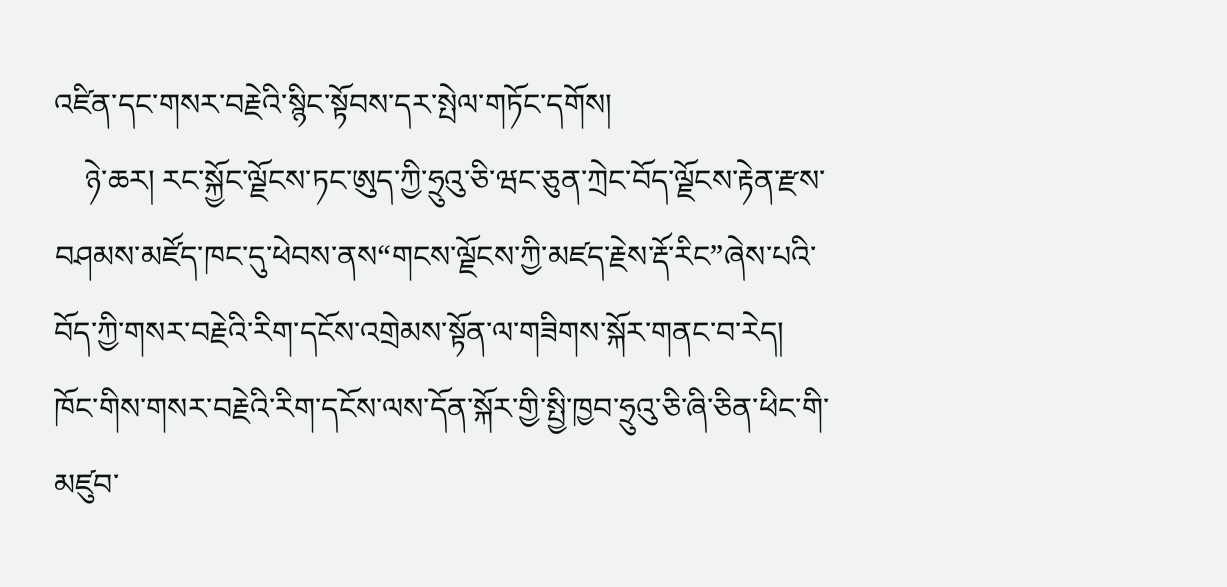འཛིན་དང་གསར་བརྗེའི་སྙིང་སྟོབས་དར་སྤེལ་གཏོང་དགོས།
    ཉེ་ཆར། རང་སྐྱོང་ལྗོངས་ཏང་ཨུད་ཀྱི་ཧྲུའུ་ཅི་ཝང་ཅུན་ཀྲེང་བོད་ལྗོངས་རྟེན་རྫས་བཤམས་མཛོད་ཁང་དུ་ཕེབས་ནས“གངས་ལྗོངས་ཀྱི་མཛད་རྗེས་རྡོ་རིང”ཞེས་པའི་བོད་ཀྱི་གསར་བརྗེའི་རིག་དངོས་འགྲེམས་སྟོན་ལ་གཟིགས་སྐོར་གནང་བ་རེད། ཁོང་གིས་གསར་བརྗེའི་རིག་དངོས་ལས་དོན་སྐོར་གྱི་སྤྱི་ཁྱབ་ཧྲུའུ་ཅི་ཞི་ཅིན་ཕིང་གི་མཛུབ་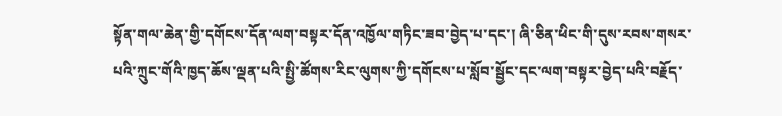སྟོན་གལ་ཆེན་གྱི་དགོངས་དོན་ལག་བསྟར་དོན་འཁྱོལ་གཏིང་ཟབ་བྱེད་པ་དང་། ཞི་ཅིན་ཕིང་གི་དུས་རབས་གསར་པའི་ཀྲུང་གོའི་ཁྱད་ཆོས་ལྡན་པའི་སྤྱི་ཚོགས་རིང་ལུགས་ཀྱི་དགོངས་པ་སློབ་སྦྱོང་དང་ལག་བསྟར་བྱེད་པའི་བརྗོད་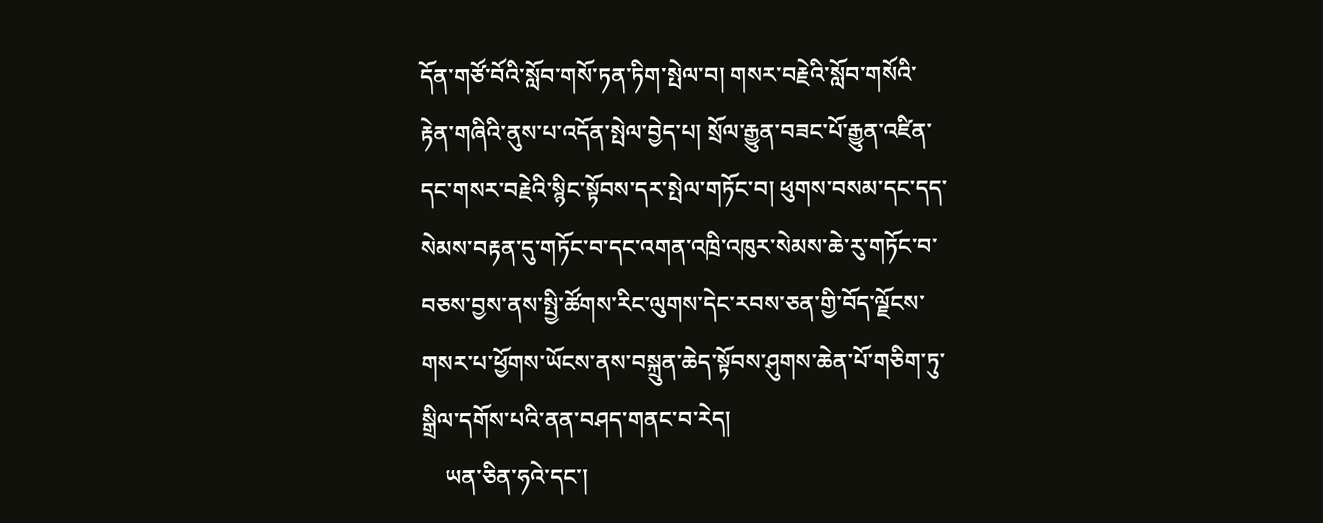དོན་གཙོ་བོའི་སློབ་གསོ་ཏན་ཏིག་སྤེལ་བ། གསར་བརྗེའི་སློབ་གསོའི་རྟེན་གཞིའི་ནུས་པ་འདོན་སྤེལ་བྱེད་པ། སྲོལ་རྒྱུན་བཟང་པོ་རྒྱུན་འཛིན་དང་གསར་བརྗེའི་སྙིང་སྟོབས་དར་སྤེལ་གཏོང་བ། ཕུགས་བསམ་དང་དད་སེམས་བརྟན་དུ་གཏོང་བ་དང་འགན་འཁྲི་འཁུར་སེམས་ཆེ་རུ་གཏོང་བ་བཅས་བྱས་ནས་སྤྱི་ཚོགས་རིང་ལུགས་དེང་རབས་ཅན་གྱི་བོད་ལྗོངས་གསར་པ་ཕྱོགས་ཡོངས་ནས་བསྐྲུན་ཆེད་སྟོབས་ཤུགས་ཆེན་པོ་གཅིག་ཏུ་སྒྲིལ་དགོས་པའི་ནན་བཤད་གནང་བ་རེད།
    ཡན་ཅིན་ཧའེ་དང་།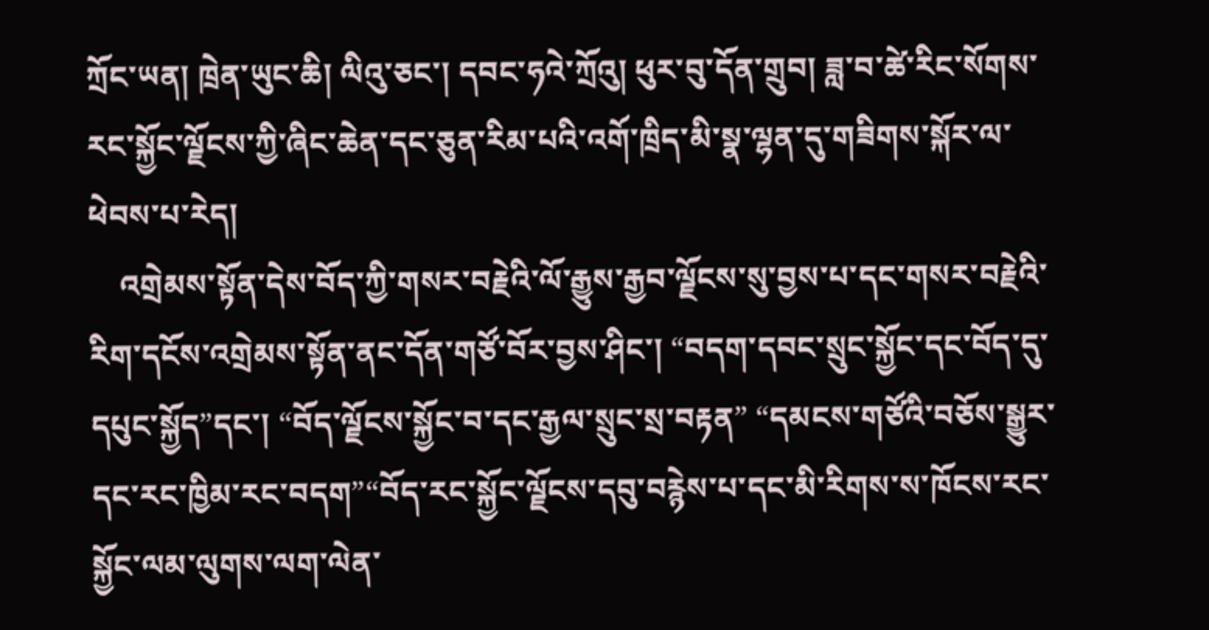ཀྲོང་ཡན། ཁྲེན་ཡུང་ཆི། ལིའུ་ཅང་། དབང་ཧའེ་ཀྲོའུ། ཕུར་བུ་དོན་གྲུབ། ཟླ་བ་ཚེ་རིང་སོགས་རང་སྐྱོང་ལྗོངས་ཀྱི་ཞིང་ཆེན་དང་ཅུན་རིམ་པའི་འགོ་ཁྲིད་མི་སྣ་ལྷན་དུ་གཟིགས་སྐོར་ལ་ཕེབས་པ་རེད།
    འགྲེམས་སྟོན་དེས་བོད་ཀྱི་གསར་བརྗེའི་ལོ་རྒྱུས་རྒྱབ་ལྗོངས་སུ་བྱས་པ་དང་གསར་བརྗེའི་རིག་དངོས་འགྲེམས་སྟོན་ནང་དོན་གཙོ་བོར་བྱས་ཤིང་། “བདག་དབང་སྲུང་སྐྱོང་དང་བོད་དུ་དཔུང་སྐྱོད”དང་། “བོད་ལྗོངས་སྐྱོང་བ་དང་རྒྱལ་སྲུང་སྲ་བརྟན” “དམངས་གཙོའི་བཅོས་སྒྱུར་དང་རང་ཁྱིམ་རང་བདག”“བོད་རང་སྐྱོང་ལྗོངས་དབུ་བརྙེས་པ་དང་མི་རིགས་ས་ཁོངས་རང་སྐྱོང་ལམ་ལུགས་ལག་ལེན་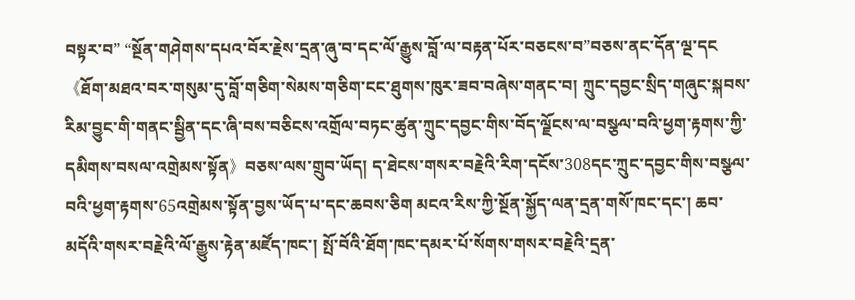བསྟར་བ” “སྔོན་གཤེགས་དཔའ་བོར་རྗེས་དྲན་ཞུ་བ་དང་ལོ་རྒྱུས་བློ་ལ་བརྟན་པོར་བཅངས་བ”བཅས་ནང་དོན་ལྔ་དང《ཐོག་མཐའ་བར་གསུམ་དུ་བློ་གཅིག་སེམས་གཅིག་ངང་ཐུགས་ཁུར་ཟབ་བཞེས་གནང་བ། ཀྲུང་དབྱང་སྲིད་གཞུང་སྐབས་རིམ་བྱུང་གི་གནང་སྦྱིན་དང་ཞི་བས་བཅིངས་འགྲོལ་བཏང་ཚུན་ཀྲུང་དབྱང་གིས་བོད་ལྗོངས་ལ་བསྩལ་བའི་ཕྱག་རྟགས་ཀྱི་དམིགས་བསལ་འགྲེམས་སྟོན》བཅས་ལས་གྲུབ་ཡོད། ད་ཐེངས་གསར་བརྗེའི་རིག་དངོས་308དང་ཀྲུང་དབྱང་གིས་བསྩལ་བའི་ཕྱག་རྟགས་65འགྲེམས་སྟོན་བྱས་ཡོད་པ་དང་ཆབས་ཅིག མངའ་རིས་ཀྱི་སྔོན་སྐྱོད་ལན་དྲན་གསོ་ཁང་དང་། ཆབ་མདོའི་གསར་བརྗེའི་ལོ་རྒྱུས་རྟེན་མཛོད་ཁང་། སྤོ་བོའི་ཐོག་ཁང་དམར་པོ་སོགས་གསར་བརྗེའི་དྲན་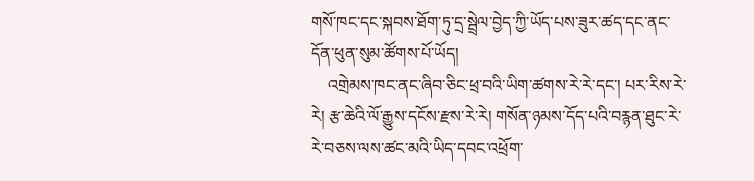གསོ་ཁང་དང་སྐབས་ཐོག་ཏུ་དྲ་སྦྲེལ་བྱེད་ཀྱི་ཡོད་པས་ཟུར་ཚད་དང་ནང་དོན་ཕུན་སུམ་ཚོགས་པོ་ཡོད།
    འགྲེམས་ཁང་ནང་ཞིབ་ཅིང་ཕྲ་བའི་ཡིག་ཚགས་རེ་རེ་དང་། པར་རིས་རེ་རེ། རྩ་ཆེའི་ལོ་རྒྱུས་དངོས་རྫས་རེ་རེ། གསོན་ཉམས་དོད་པའི་བརྙན་ཐུང་རེ་རེ་བཅས་ལས་ཚང་མའི་ཡིད་དབང་འཕྲོག་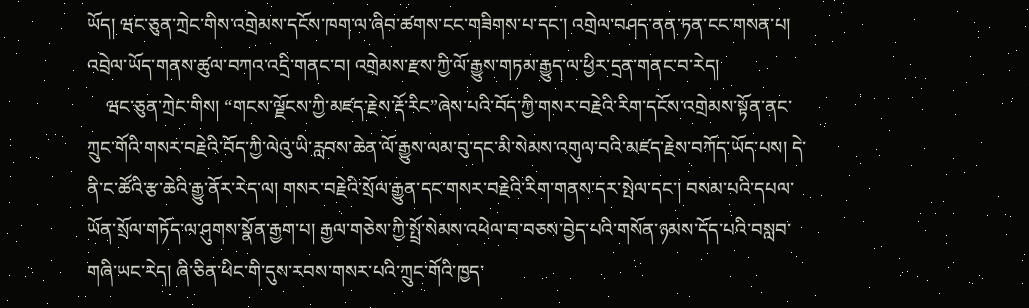ཡོད། ཝང་ཅུན་ཀྲེང་གིས་འགྲེམས་དངོས་ཁག་ལ་ཞིབ་ཚགས་ངང་གཟིགས་པ་དང་། འགྲེལ་བཤད་ནན་ཏན་ངང་གསན་པ། འབྲེལ་ཡོད་གནས་ཚུལ་བཀའ་འདྲི་གནང་བ། འགྲེམས་རྫས་ཀྱི་ལོ་རྒྱུས་གཏམ་རྒྱུད་ལ་ཕྱིར་དྲན་གནང་བ་རེད།
    ཝང་ཅུན་ཀྲེང་གིས། “གངས་ལྗོངས་ཀྱི་མཛད་རྗེས་རྡོ་རིང”ཞེས་པའི་བོད་ཀྱི་གསར་བརྗེའི་རིག་དངོས་འགྲེམས་སྟོན་ནང་ཀྲུང་གོའི་གསར་བརྗེའི་བོད་ཀྱི་ལེའུ་ཡི་རླབས་ཆེན་ལོ་རྒྱུས་ལམ་བུ་དང་མི་སེམས་འགུལ་བའི་མཛད་རྗེས་བཀོད་ཡོད་པས། དེ་ནི་ང་ཚོའི་རྩ་ཆེའི་རྒྱུ་ནོར་རེད་ལ། གསར་བརྗེའི་སྲོལ་རྒྱུན་དང་གསར་བརྗེའི་རིག་གནས་དར་སྤེལ་དང་། བསམ་པའི་དཔལ་ཡོན་སྲོལ་གཏོད་ལ་ཤུགས་སྣོན་རྒྱག་པ། རྒྱལ་གཅེས་ཀྱི་སྤྲོ་སེམས་འཕེལ་བ་བཅས་བྱེད་པའི་གསོན་ཉམས་དོད་པའི་བསླབ་གཞི་ཡང་རེད། ཞི་ཅིན་ཕིང་གི་དུས་རབས་གསར་པའི་ཀྲུང་གོའི་ཁྱད་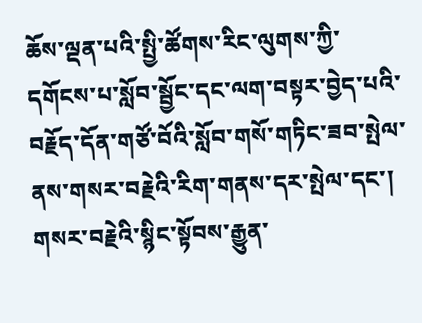ཆོས་ལྡན་པའི་སྤྱི་ཚོགས་རིང་ལུགས་ཀྱི་དགོངས་པ་སློབ་སྦྱོང་དང་ལག་བསྟར་བྱེད་པའི་བརྗོད་དོན་གཙོ་བོའི་སློབ་གསོ་གཏིང་ཟབ་སྤེལ་ནས་གསར་བརྗེའི་རིག་གནས་དར་སྤེལ་དང་། གསར་བརྗེའི་སྙིང་སྟོབས་རྒྱུན་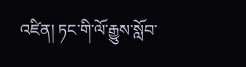འཛིན། ཏང་གི་ལོ་རྒྱུས་སློབ་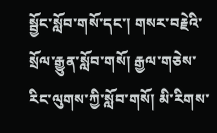སྦྱོང་སློབ་གསོ་དང་། གསར་བརྗེའི་སྲོལ་རྒྱུན་སློབ་གསོ། རྒྱལ་གཅེས་རིང་ལུགས་ཀྱི་སློབ་གསོ། མི་རིགས་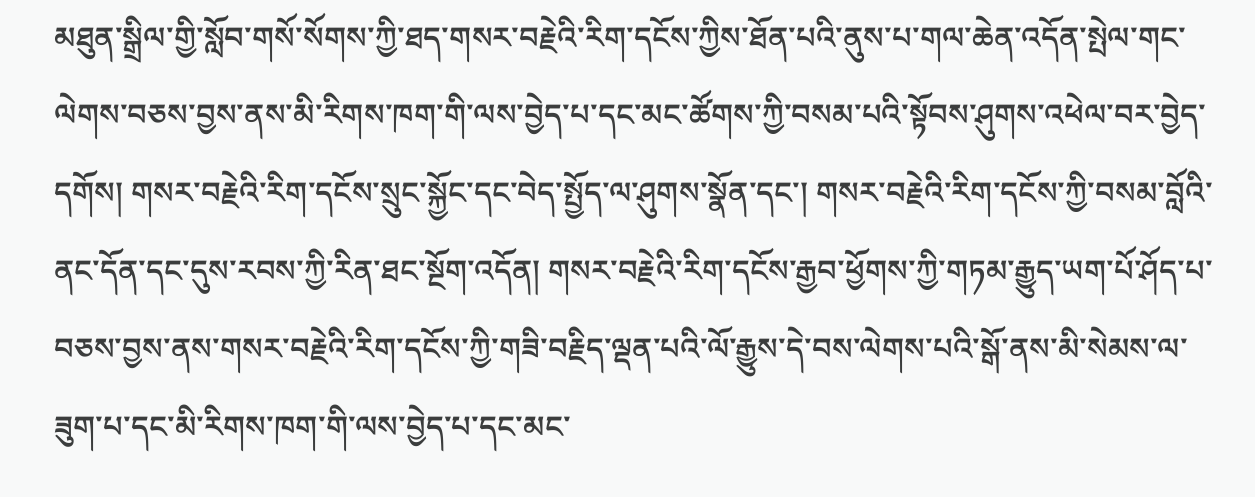མཐུན་སྒྲིལ་གྱི་སློབ་གསོ་སོགས་ཀྱི་ཐད་གསར་བརྗེའི་རིག་དངོས་ཀྱིས་ཐོན་པའི་ནུས་པ་གལ་ཆེན་འདོན་སྤེལ་གང་ལེགས་བཅས་བྱས་ནས་མི་རིགས་ཁག་གི་ལས་བྱེད་པ་དང་མང་ཚོགས་ཀྱི་བསམ་པའི་སྟོབས་ཤུགས་འཕེལ་བར་བྱེད་དགོས། གསར་བརྗེའི་རིག་དངོས་སྲུང་སྐྱོང་དང་བེད་སྤྱོད་ལ་ཤུགས་སྣོན་དང་། གསར་བརྗེའི་རིག་དངོས་ཀྱི་བསམ་བློའི་ནང་དོན་དང་དུས་རབས་ཀྱི་རིན་ཐང་སྔོག་འདོན། གསར་བརྗེའི་རིག་དངོས་རྒྱབ་ཕྱོགས་ཀྱི་གཏམ་རྒྱུད་ཡག་པོ་ཤོད་པ་བཅས་བྱས་ནས་གསར་བརྗེའི་རིག་དངོས་ཀྱི་གཟི་བརྗིད་ལྡན་པའི་ལོ་རྒྱུས་དེ་བས་ལེགས་པའི་སྒོ་ནས་མི་སེམས་ལ་ཟུག་པ་དང་མི་རིགས་ཁག་གི་ལས་བྱེད་པ་དང་མང་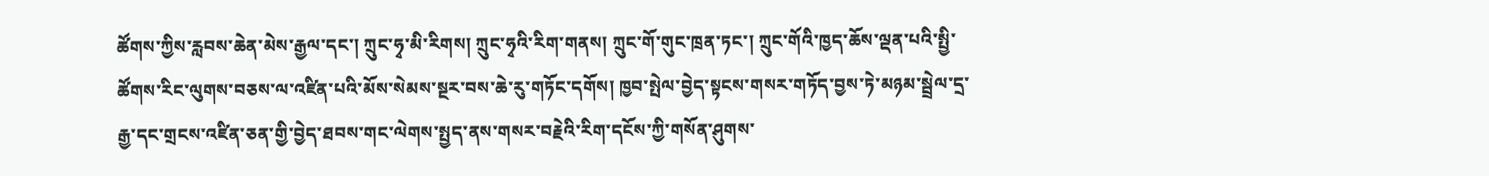ཚོགས་ཀྱིས་རླབས་ཆེན་མེས་རྒྱལ་དང་། ཀྲུང་ཧྭ་མི་རིགས། ཀྲུང་ཧྭའི་རིག་གནས། ཀྲུང་གོ་གུང་ཁྲན་ཏང་། ཀྲུང་གོའི་ཁྱད་ཆོས་ལྡན་པའི་སྤྱི་ཚོགས་རིང་ལུགས་བཅས་ལ་འཛིན་པའི་མོས་སེམས་སྔར་བས་ཆེ་རུ་གཏོང་དགོས། ཁྱབ་སྤེལ་བྱེད་སྟངས་གསར་གཏོད་བྱས་ཏེ་མཉམ་སྦྲེལ་དྲ་རྒྱ་དང་གྲངས་འཛིན་ཅན་གྱི་བྱེད་ཐབས་གང་ལེགས་སྤྱད་ནས་གསར་བརྗེའི་རིག་དངོས་ཀྱི་གསོན་ཤུགས་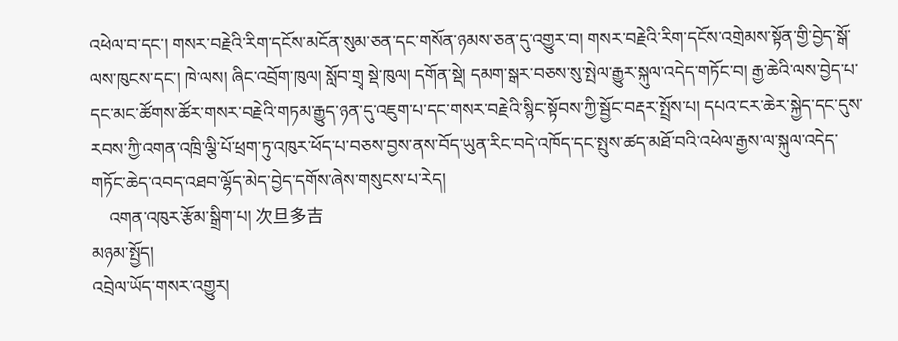འཕེལ་བ་དང་། གསར་བརྗེའི་རིག་དངོས་མངོན་སུམ་ཅན་དང་གསོན་ཉམས་ཅན་དུ་འགྱུར་བ། གསར་བརྗེའི་རིག་དངོས་འགྲེམས་སྟོན་གྱི་བྱེད་སྒོ་ལས་ཁུངས་དང་། ཁེ་ལས། ཞིང་འབྲོག་ཁུལ། སློབ་གྲྭ སྡེ་ཁུལ། དགོན་སྡེ། དམག་སྒར་བཅས་སུ་སྤེལ་རྒྱུར་སྐུལ་འདེད་གཏོང་བ། རྒྱ་ཆེའི་ལས་བྱེད་པ་དང་མང་ཚོགས་ཚོར་གསར་བརྗེའི་གཏམ་རྒྱུད་ཉན་དུ་འཇུག་པ་དང་གསར་བརྗེའི་སྙིང་སྟོབས་ཀྱི་སྦྱོང་བརྡར་སྤྲོས་པ། དཔའ་ངར་ཆེར་སྐྱེད་དང་དུས་རབས་ཀྱི་འགན་འཁྲི་ལྕི་པོ་ཕྲག་ཏུ་འཁུར་ཕོད་པ་བཅས་བྱས་ནས་བོད་ཡུན་རིང་བདེ་འཁོད་དང་སྤུས་ཚད་མཐོ་བའི་འཕེལ་རྒྱས་ལ་སྐུལ་འདེད་གཏོང་ཆེད་འབད་འཐབ་ལྷོད་མེད་བྱེད་དགོས་ཞེས་གསུངས་པ་རེད།
    འགན་འཁུར་རྩོམ་སྒྲིག་པ། 次旦多吉
མཉམ་སྤྱོད།
འབྲེལ་ཡོད་གསར་འགྱུར།